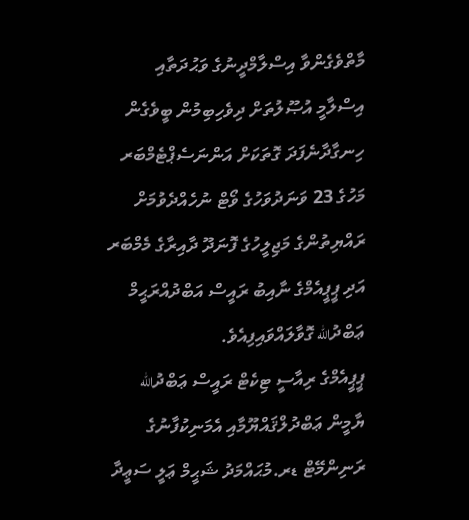މާތްވެގެންވާ އިސްލާމްދީނުގެ ވަޙުދަތާއި އިސްލާމީ އުޞޫލުތަށް ދިވެހިބިމުން ބީވެގެން ހިނގާދާނެފަދަ ގޮތަކަށް އަންނަސެޕްޓެމްބަރ މަހުގެ 23 ވަނަދުވަހުގެ ވޯޓް ނުހެއްދެވުމަށް ރައްޔިތުންގެ މަޖިލީހުގެ ފޮނަދޫ ދާއިރާގެ މެމްބަރ އަދި ޕީޕީއެމްގެ ނާއިބު ރައީސް އަބްދުއްރަޙީމް ޢަބްދުالله ގޮވާލައްވައިފިއެވެ.
ޕީޕީއެމްގެ ރިއާސީ ޓިކެޓް ރައީސް ޢަބްދުالله ޔާމީން ޢަބްދުލްޤައްޔޫމާއި އެމަނިކުފާނުގެ ރަނިންމޭޓް ޑރ.މުޙައްމަދު ޝަޙީމް ޢަލީ ސަޢީދާ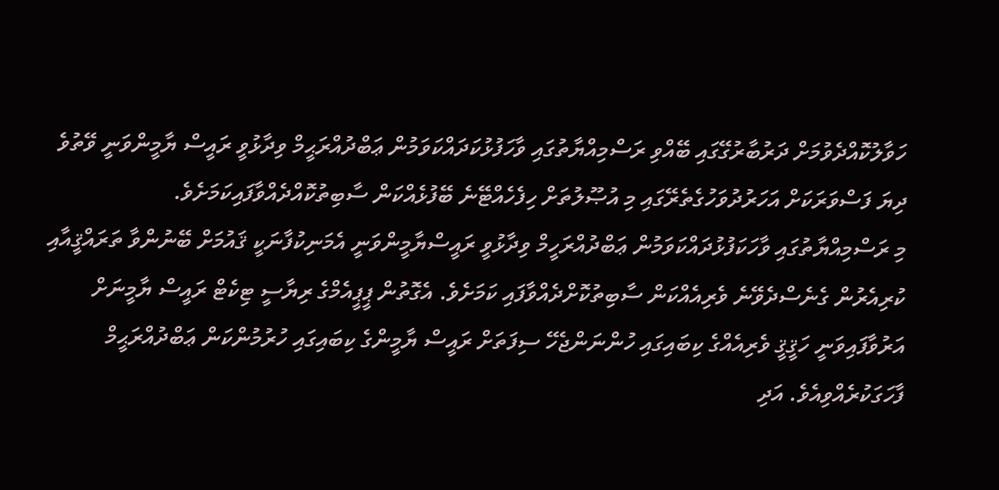ހަވާލުކޮއްދެވުމަށް ދަރުބާރުގޭގައި ބޭއްވި ރަސްމިއްޔާތުގައި ވާހަފުޅުކަދައްކަވަމުން ޢަބްދުއްރަޙީމް ވިދާޅުވީ ރައީސް ޔާމީންވަނީ ވޭތުވެ ދިޔަ ފަސްވަރަކަށް އަހަރުދުވަހުގެތެރޭގައި މި އުޞޫލުތަށް ހިފެހެއްޓޭނެ ބޭފުޅެއްކަން ސާބިތުކޮއްދެއްވާފައިކަމަށެވެ.
މި ރަސްމިއްޔާތުގައި ވާހަކަފުޅުދައްކަވަމުން ޢަބްދުއްރަހީމް ވިދާޅުވީ ރައީސްޔާމީންވަނީ އެމަނިކުފާނަކީ ޤައުމަށް ބޭނުންވާ ތަރައްޤީއާއި ކުރިއެރުން ގެނެސްދެވޭނެ ވެރިއެއްކަން ސާބިތުކޮށްދެއްވާފައި ކަމަށެވެ. އެގޮތުން ޕީޕީއެމްގެ ރިޔާސީ ޓިކެޓް ރައީސް ޔާމީނަށް އަރުވާފައިވަނީ ހަޤީޤީ ވެރިއެއްގެ ކިބައިގައި ހުންނަންޖެހޭ ސިފަތަށް ރައީސް ޔާމީންގެ ކިބައިގައި ހުރުމުންކަން ޢަބްދުއްރަޙީމް ފާހަގަކުރެއްވިއެވެ. އަދި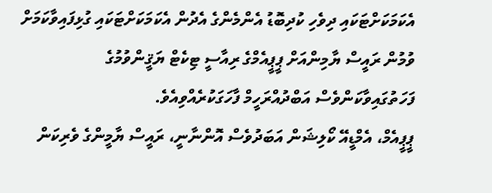އެކަމަކަށްޓަކައި ދިވެހި ކުދިބޮޑު އެންމެންގެ އެދުން އެކަމަކަށްޓަކައި ގުޅިފައިވާކަމަށް ވުމުން ރައީސް ޔާމިންއަށް ޕީޕީއެމްގެ ރިއާސީ ޓިކެޓް ޔަޤީންވުމުގެ ފަހަތުގައިވާކަންވެސް އަބްދުއްރަހީމް ފާހަގަކުރެއްވިއެވެ.
ޕީޕީއެމް، އެމްޑީއޭ ކޯލިޝަން އަބަދުވެސް އޮންނާނީ، ރައީސް ޔާމީންގެ ވެރިކަން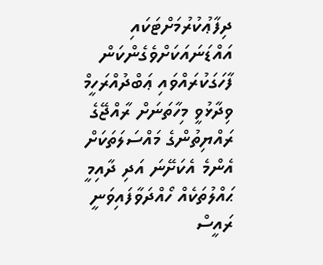ދިފާޢުކުރުމަށްޓަކައި އައްޑަނައަކަށްވެގެންކަން ފާހަގަކުރައްވައި ޢަބްދުއްރަހީމް ވިދާޅުވީ މިހާތަނަށް ރާއްޖޭގެ ރައްޔިތުންގެ މައްސަލަތަކަށް އެންމެ އެކަށޭނަ އަދި ދާއިމީ ޙައްލުތަކެއް ހޯއްދަވާފައިވަނީ ރައީސް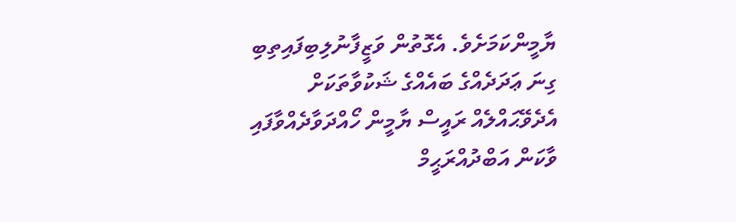ޔާމީންކަމަށެވެ. އެގޮތުން ވަޒީފާނުލިބިފައިތިބި ގިނަ ޢަދަދެއްގެ ބައެއްގެ ޝަކުވާތަކަށް އެދެވޭޙައްލެއް ރައީސް ޔާމީން ހޯއްދަވާދެއްވާފައި ވާކަން އަބްދުއްރަޙީމް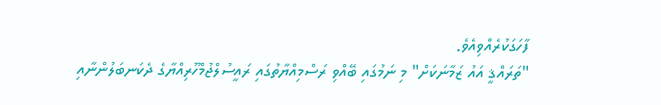ފާހަގަކުރެއްވިއެވެ.
"ތަރައްޤީ އައު ޒަމާނަކަށް" މި ނަމުގައި ބޭއްވި ރަސްމިއްޔާތުގައި ރައީސުލްޖުމްހޫރިއްޔާގެ ދެކަނބަލުންނާއި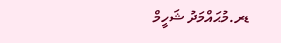ޑރ.މުޙައްމަދު ޝަހީމް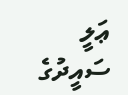ޢަލީ ސައީދުގެ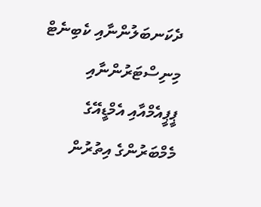ދެކަނބަލުންނާއި ކެބިނެޓް މިނިސްޓަރުންނާއި ޕީޕީއެމްއާއި އެމްޑީއޭގެ މެމްބަރުންގެ އިތުރުން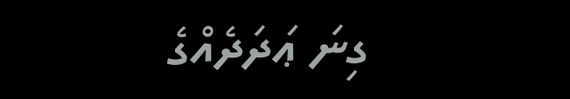ގިނަ ޢަދަދެއްގެ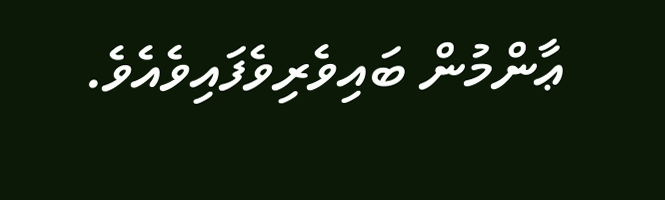ޢާންމުން ބައިވެރިވެފައިވެއެވެ.